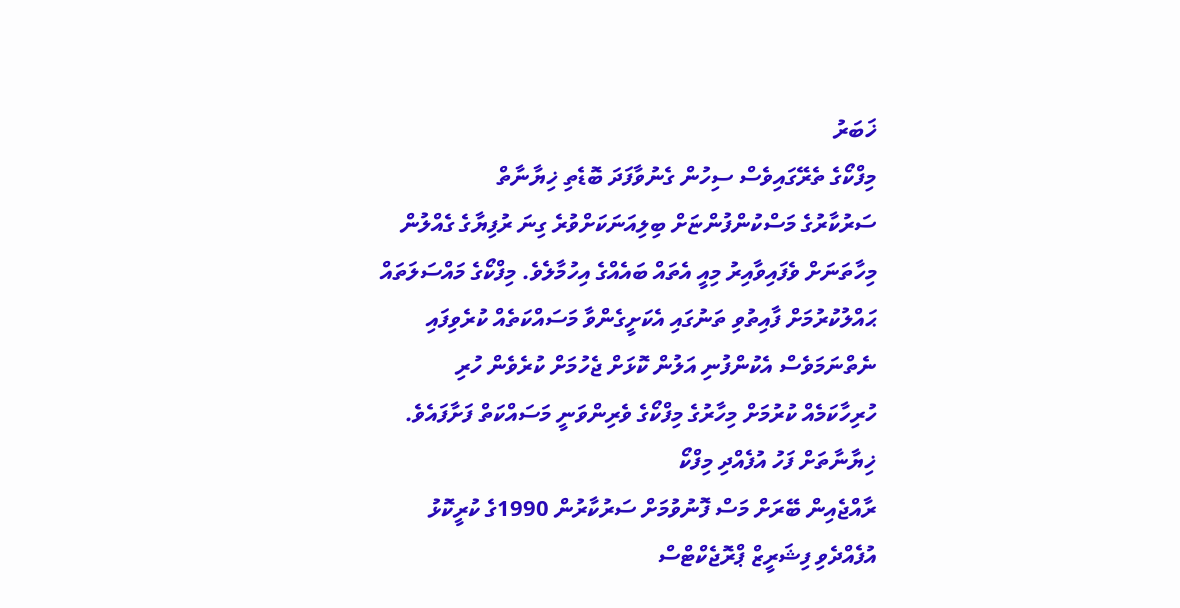ޚަބަރު
މިފްކޯގެ ތެރޭގައިވެސް ސިހުން ގެނުވާފަދަ ބޮޑެތި ޚިޔާނާތް
ސަރުކާރުގެ މަސްކުންފުންޏަށް ބިލިއަނަކަށްވުރެ ގިނަ ރުފިޔާގެ ގެއްލުން މިހާތަނަށް ވެފައިވާއިރު މިއީ އެތައް ބައެއްގެ އިހުމާލެވެ. މިފްކޯގެ މައްސަލަތައް ޙައްލުކުރުމަށް ފާއިތުވި ތަނުގައި އެކަށީގެންވާ މަސައްކަތެއް ކުރެވިފައި ނެތްނަމަވެސް އެކުންފުނި އަލުން ކޮޅަށް ޖެހުމަށް ކުރެވެން ހުރި ހުރިހާކަމެއް ކުރުމަށް މިހާރުގެ މިފްކޯގެ ވެރިންވަނީ މަސައްކަތް ފަށާފައެވެ.
ޚިޔާނާތަށް ފަހު އުފެއްދި މިފްކޯ
ރާއްޖެއިން ބޭރަށް މަސް ފޮނުވުމަށް ސަރުކާރުން 1990ގެ ކުރީކޮޅު އުފެއްދެވި ފިޝަރީޒް ޕްރޮޖެކްޓްސް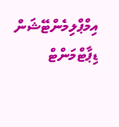އިމްޕްލިމެންޓޭޝަން ޑިޕާޓްމަންޓް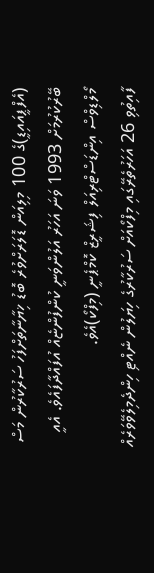(އެފްޕީއައިޑީ)ގެ 100 މިލިއަން ޑޮލަރަށްވުރެ ބޮޑު ޚިޔާނާތަށްފަހު ސަރުކާރުން މަސް ބޭރުކުރުމަށް 1993 ވަނަ އަހަރު އަލުންވަނީ ކުންފުންޏެއް އުފައްދާފައެވެ. އެއީ މޯލްޑިވްސް އިންޑަސްޓްރިއަލް ފިޝަރީޒް ކޮމްޕެނީ (މިފްކޯ)އެވެ.
ފާއިތުވި 26 އަހަރުތެރޭގައި މިފްކޯއަށް ސަރުކާރުގެ ހިޔަލުން ނެއްޓި ހިންދެމިލެވޭވަރެއް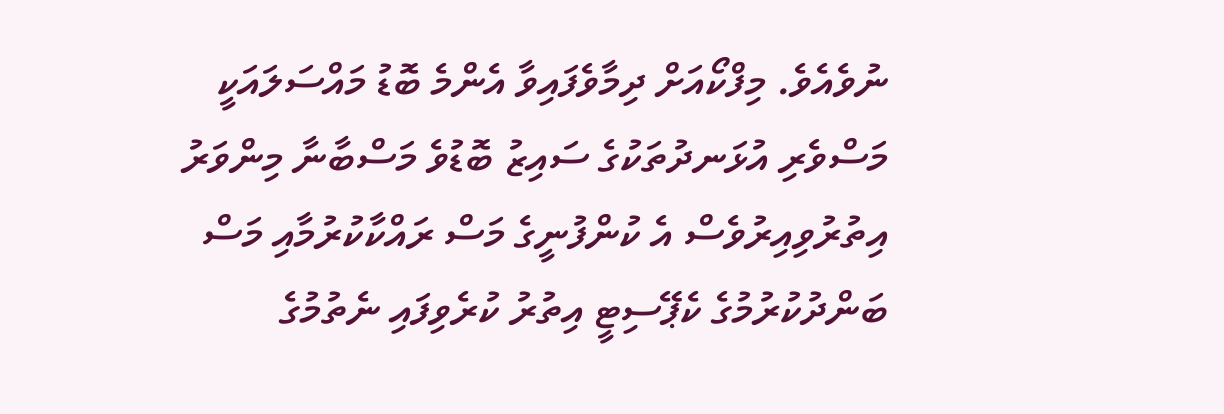ނުވެއެވެ. މިފްކޯއަށް ދިމާވެފައިވާ އެންމެ ބޮޑު މައްސަލައަކީ މަސްވެރި އުޅަނދުތަކުގެ ސައިޒު ބޮޑުވެ މަސްބާނާ މިންވަރު އިތުރުވިއިރުވެސް އެ ކުންފުނީގެ މަސް ރައްކާކުރުމާއި މަސް ބަންދުކުރުމުގެ ކެޕޭސިޓީ އިތުރު ކުރެވިފައި ނެތުމުގެ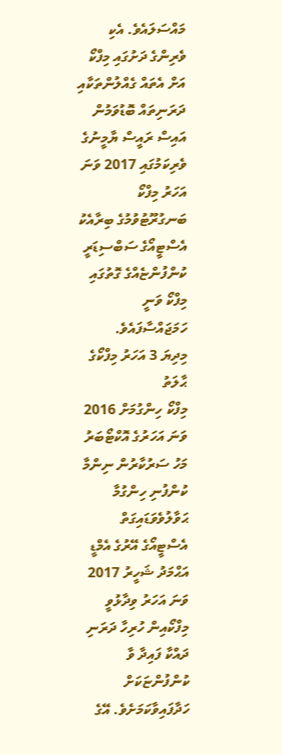މައްސަލައެވެ. އެކި ވެރިންގެ ދަށުގައި މިފްކޯ އަށް އެތައް ގެއްލުންތަކާއި ދަރަނިތައް ބޮޑުވަމުން އައިސް ރައީސް ޔާމީނުގެ ވެރިކަމުގައި 2017 ވަނަ އަހަރު މިފްކޯ ބަނގުރޫޓުވުމުގެ ބިރާއެކު އެސްޓީއޯގެ ސަބްސިޑަރީ ކުންފުންޏެއްގެ ގޮތުގައި މިފްކޯ ވަނީ ހަމަޖައްސާފައެވެ.
މިދިޔަ 3 އަހަރު މިފްކޯގެ ޙާލަތު
މިފްކޯ ހިންގުމަށް 2016 ވަނަ އަހަރުގެ އޮކްޓޯބަރު މަހު ސަރުކާރުން ނިންމާ ކުންފުނި ހިންގުމާ ޙަވާލުވެވަޑައިގަތް އެސްޓީއޯގެ އޭރުގެ އެމްޑީ އަޙްމަދު ޝަހީރު 2017 ވަނަ އަހަރު ވިދާޅުވީ މިފްކޯއިން ހުރިހާ ދަރަނި ދައްކާ ފައިދާ ވާ ކުންފުންޏަކަށް ހަދާފައިވާކަމަށެވެ. އޭގެ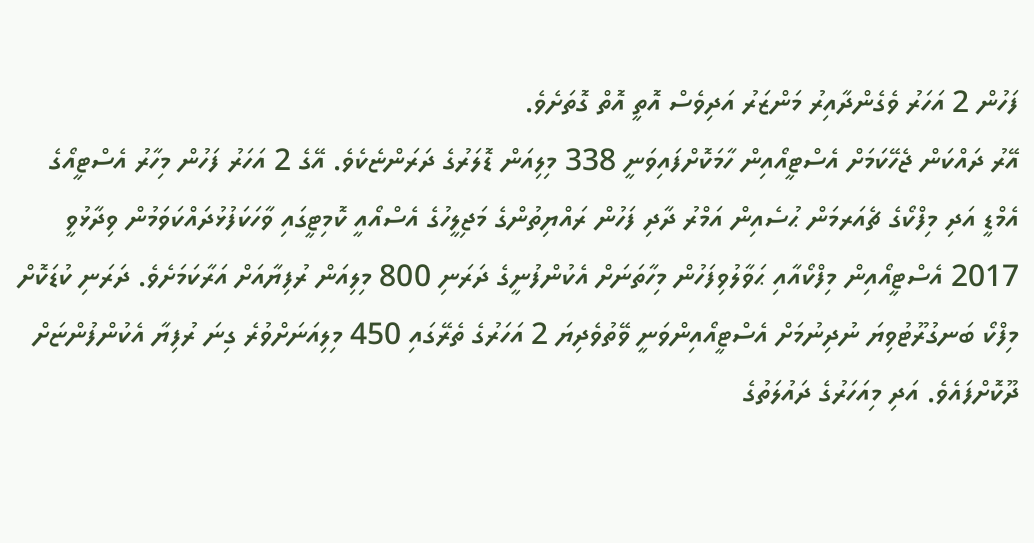ފަހުން 2 އަހަރު ވެގެންދާއިރު މަންޒަރު އަދިވެސް އޮތީ އޮތް ގޮތަށެވެ.
އޭރު ދައްކަން ޖެހޭކަމަށް އެސްޓީއޯއިން ހާމަކޮށްފައިވަނީ 338 މިލިއަން ޑޮލަރުގެ ދަރަންޏެކެވެ. އޭގެ 2 އަހަރު ފަހުން މިހާރު އެސްޓީއޯގެ އެމްޑީ އަދި މިފްކޯގެ ޗެއަރމަން ޙުސެއިން އަމްރު ދާދި ފަހުން ރައްޔިތުންގެ މަޖިލީހުގެ އެސްއޯއީ ކޮމިޓީގައި ވާހަކަފުޅުދައްކަވަމުން ވިދާޅުވީ 2017 އެސްޓީއޯއިން މިފްކޯއާއި ޙަވާލުވިފަހުން މިހާތަނަށް އެކުންފުނީގެ ދަރަނި 800 މިލިއަން ރުފިޔާއަށް އަރާކަމަށެވެ. ދަރަނި ކުޑަކޮށް މިފްކޯ ބަނގުރޫޓުވިޔަ ނުދިނުމަށް އެސްޓީއޯއިންވަނީ ވޭތުވެދިޔަ 2 އަހަރުގެ ތެރޭގައި 450 މިލިއަނަށްވުރެ ގިނަ ރުފިޔާ އެކުންފުންޏަށް ދޫކޮށްފައެވެ. އަދި މިއަހަރުގެ ދައުލަތުގެ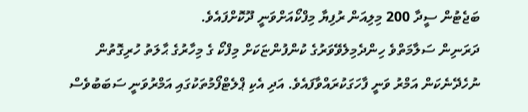ބަޖެޓުން ސީދާ 200 މިލިއަން ރުފިޔާ މިފްކޯއަށްވަނީ ދޫކޮށްފައެވެ.
ދަރަނިން ސަލާމަތްވެ ހިންދެމިލެވޭވަރުގެ ކުންފުންޏަކަށް މިފްކޯ ގެ މިހާރުގެ ޙާލަތު ހުރިގޮތުން ނުހެދޭނެކަން އަމްރު ވަނީ ފާހަގަކުރައްވާފައެވެ. އަދި އެކި ޕްލެޓްފޯމުތަކުގައި އަމްރުވަނީ ސަބަބުވެސް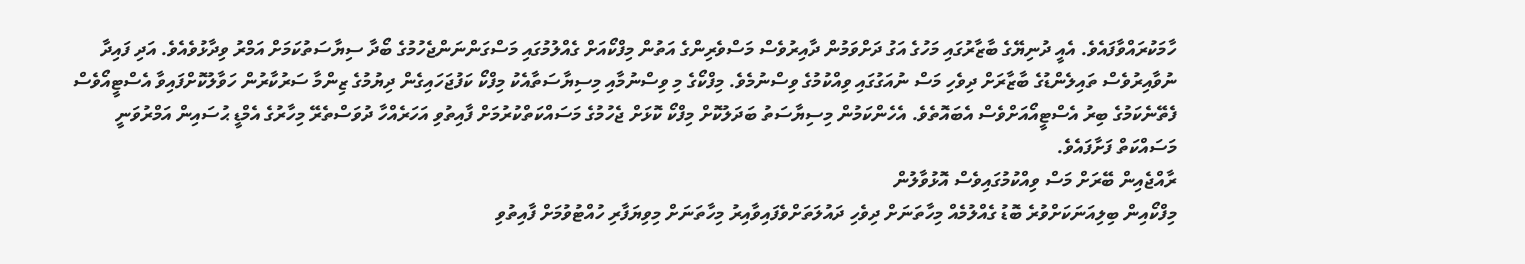ހާމަކުރައްވާފައެވެ. އެއީ ދުނިޔޭގެ ބާޒާރުގައި މަހުގެ އަގު ދަށްވަމުން ދާއިރުވެސް މަސްވެރިންގެ އަތުން މިފްކޯއަށް ގެއްލުމުގައި މަސްގަންނަންޖެހުމުގެ ބޯދާ ސިޔާސަތުކަމަށް އަމްރު ވިދާޅުވެއެވެ. އަދި ފައިދާ ނުވާއިރުވެސް ތައިލެންޑުގެ ބާޒާރަށް ދިވެހި މަސް ނުއަގުގައި ވިއްކުމުގެ ވިސްނުމެވެ. މިފްކޯގެ މި ވިސްނުމާއި މިސިޔާސަތާއެކު މިފްކޯ ކަފުޖަހައިގެން ދިޔުމުގެ ޒިންމާ ސަރުކާރުން ހަވާލުކޮށްފައިވާ އެސްޓީއޯވެސް ފެތޭނެކަމުގެ ބިރު އެސްޓީއޯއަށްވެސް އެބައޮތެވެ. އެހެންކަމުން މިސިޔާސަތު ބަދަލުކޮށް މިފްކޯ ކޮޅަށް ޖެހުމުގެ މަސައްކަތްކުރުމަށް ފާއިތުވި އަހަރެއްހާ ދުވަސްތެރޭ މިހާރުގެ އެމްޑީ ޙުސައިން އަމްރުވަނީ މަސައްކަތް ފަށާފައެވެ.
ރާއްޖެއިން ބޭރަށް މަސް ވިއްކުމުގައިވެސް އޮޅުވާލުން
މިފްކޯއިން ބިލިއަނަކަށްވުރެ ބޮޑު ގެއްލުމެއް މިހާތަނަށް ދިވެހި ދައުލަތަށްވެފައިވާއިރު މިހާތަނަށް މިވިޔަފާރި ހުއްޓުވުމަށް ފާއިތުވި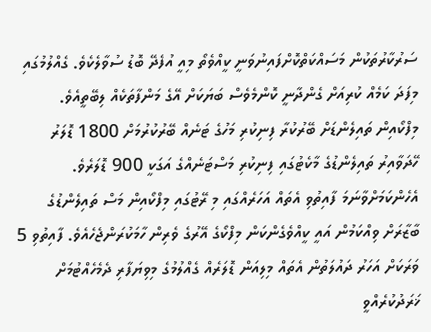ސަރުކާރުތަކުން މަސައްކަތްކޮށްފައިނުވަނީ ކީއްވެތޯ މިއީ އުފެދޭ ބޮޑު ސުވާލެކެވެ. ގެއްލުމުގައި މިފަދަ ކަމެއް ކުރިއަށް ގެންދާނީ ކޮންމެވެސް ބަޔަކަށް އޭގެ މަންފާތަކެއް ލިބޭތީއެވެ.
މިފްކޯއިން ތައިލެންޑަށް ބޭރުކުރާ ފިނިކުރި މަހުގެ ޓަނެއް ބޭރުކުރުމަށް 1800 ޑޮލަރު ހޭދަވާއިރު ތައިލެންޑުގެ މާކެޓުގައި ފިނިކުރި މަސްޓަނެއްގެ އަގަކީ 900 ޑޮލަރެވެ. އެހެންކަމަށްވާނަމަ ފާއިތުވި އެތައް އަހަރެއްގައި މި ރޭޓުގައި މިފްކޯއިން މަސް ތައިލެންޑުގެ ބާޒާރަށް ވިއްކަމުން އައީ ކީއްވެގެންކަން މިފްކޯގެ އޭރުގެ ވެރިން ހާމަކުރަންޖެހެއެވެ. ފާއިތުވި 5 ވަރަކަށް އަހަރު ދައުލަތުން އެތައް މިލިއަން ޑޮލަރެއް ގެއްލުމުގެ މިވިޔަފާރި ދެމެހެއްޓުމަށް ޚަރަދުކުރެއްވީ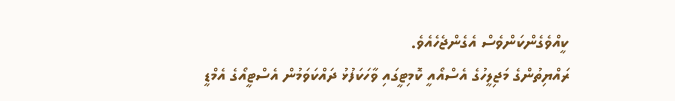ކީއްވެގެންކަންވެސް އެގެންޖެހެއެވެ.
ރައްޔިތުންގެ މަޖިލީހުގެ އެސްއޯއީ ކޮމިޓީގައި ވާހަކަފުޅު ދައްކަވަމުން އެސްޓީއޯގެ އެމްޑީ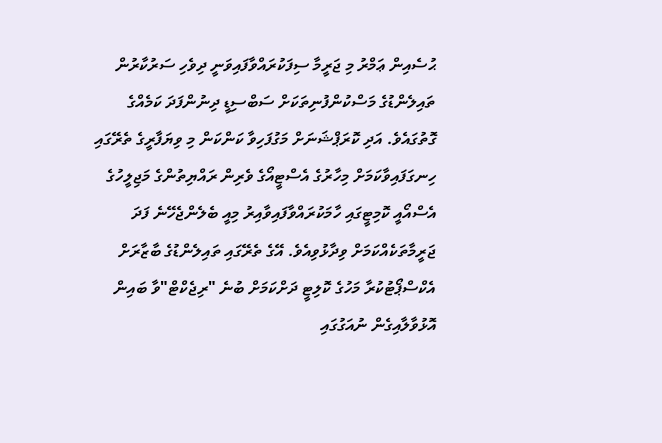ޙުސެއިން ޢަމްރު މި ޖަރީމާ ސިފަކުރައްވާފައިވަނީ ދިވެހި ސަރުކާރުން ތައިލެންޑުގެ މަސްކުންފުނިތަކަށް ސަބްސިޑީ ދިނުންފަދަ ކަމެއްގެ ގޮތުގައެވެ. އަދި ކޮރަޕްޝަނަށް މަގުފަހިވާ ކަންކަން މި ވިޔަފާރީގެ ތެރޭގައި ހިނގަފައިވާކަމަށް މިހާރުގެ އެސްޓީއޯގެ ވެރިން ރައްޔިތުންގެ މަޖިލީހުގެ އެސްއޯއީ ކޮމިޓީގައި ހާމަކުރައްވާފައިވާއިރު މިއީ ބެލެންޖެހޭނެ ފަދަ ޖަރީމާތަކެއްކަމަށް ވިދާޅުވިއެވެ. އޭގެ ތެރޭގައި ތައިލެންޑުގެ ބާޒާރަށް އެކްސްޕޯޓުކުރާ މަހުގެ ކޮލިޓީ ދަށްކަމަށް ބުނެ "ރިޖެކްޓް"ވާ ބައިން އޮޅުވާލާއިގެން ނުއަގުގައި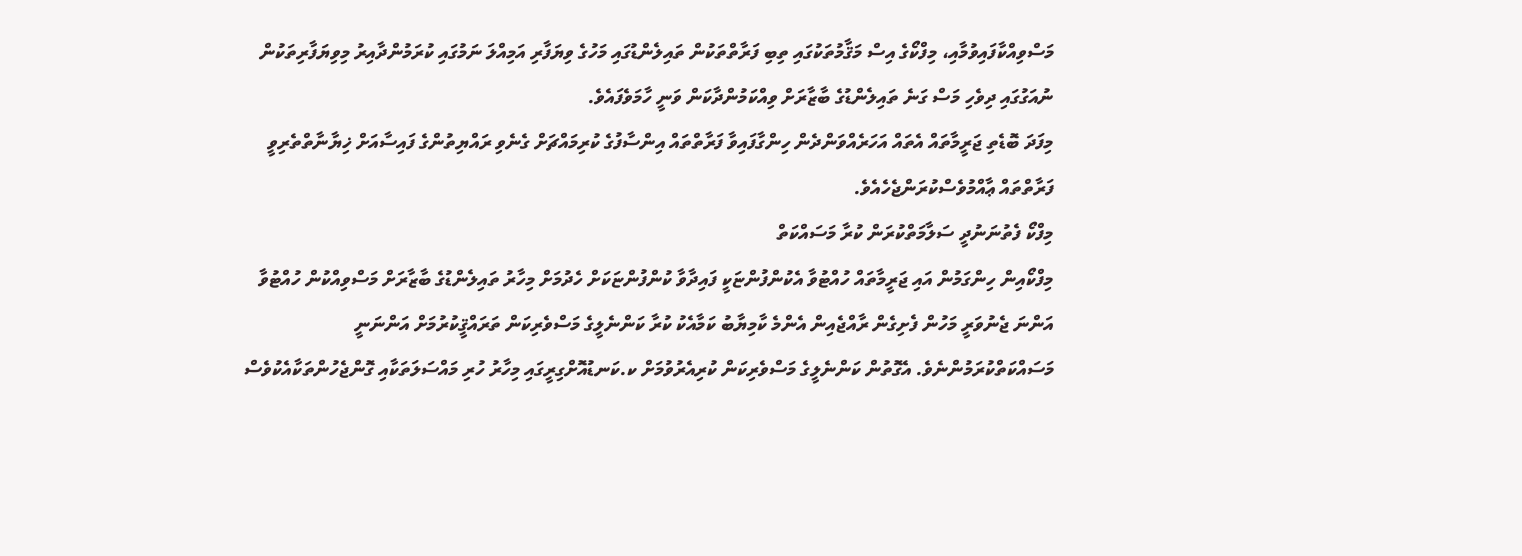މަސްވިއްކާފައިވުމާއި، މިފްކޯގެ އިސް މަޤާމުތަކުގައި ތިބި ފަރާތްތަކުން ތައިލެންޑުގައި މަހުގެ ވިޔަފާރި އަމިއްލަ ނަމުގައި ކުރަމުންދާއިރު މިވިޔަފާރިތަކުން ނުއަގުގައި ދިވެހި މަސް ގަނެ ތައިލެންޑުގެ ބާޒާރަށް ވިއްކަމުންދާކަން ވަނީ ހާމަވެފައެވެ.
މިފަދަ ބޮޑެތި ޖަރީމާތައް އެތައް އަހަރެއްވަންދެން ހިންގާފައިވާ ފަރާތްތައް އިންސާފުގެ ކުރިމައްޗަށް ގެނެވި ރައްޔިތުންގެ ފައިސާއަށް ޚިޔާނާތްތެރިވީ ފަރާތްތައް ޢާއްމުވެސްކުރަންޖެހެއެވެ.
މިފްކޯ ފެތުނަނުދީ ސަލާމަތްކުރަން ކުރާ މަސައްކަތް
މިފްކޯއިން ހިންގަމުން އައި ޖަރީމާތައް ހުއްޓުވާ އެކުންފުންޏަކީ ފައިދާވާ ކުންފުންޏަކަށް ހެދުމަށް މިހާރު ތައިލެންޑުގެ ބާޒާރަށް މަސްވިއްކުން ހުއްޓުވާ އަންނަ ޖެނުވަރީ މަހުން ފެށިގެން ރާއްޖެއިން އެންމެ ކާމިޔާބު ކަމާއެކު ކުރާ ކަންނެލީގެ މަސްވެރިކަން ތަރައްޤީކުރުމަށް އަންނަނީ މަސައްކަތްކުރަމުންނެވެ. އެގޮތުން ކަންނެލީގެ މަސްވެރިކަން ކުރިއެރުވުމަށް ކ.ކަނޑުއޮށްގިރީގައި މިހާރު ހުރި މައްސަލަތަކާއި ގޮންޖެހުންތަކާއެކުވެސް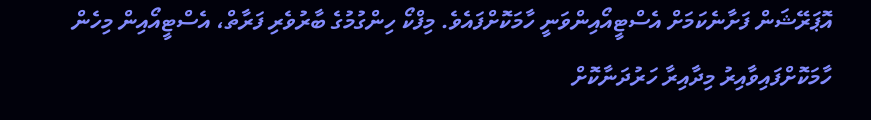އޮޕަރޭޝަން ފަށާނެކަމަށް އެސްޓީއޯއިންވަނީ ހާމަކޮށްފައެވެ. މިފްކޯ ހިންގުމުގެ ބާރުވެރި ފަރާތް، އެސްޓީއޯއިން މިހެން ހާމަކޮށްފައިވާއިރު މިދާއިރާ ހަރުދަނާކޮށް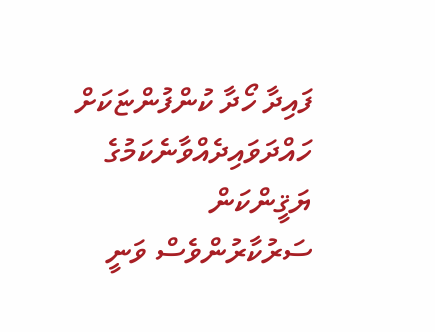ފައިދާ ހޯދާ ކުންފުންޏަކަށް ހައްދަވައިދެއްވާނެކަމުގެ ޔަޤީންކަން ސަރުކާރުންވެސް ވަނީ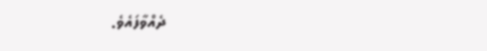ދެއްވާފައެވެ.